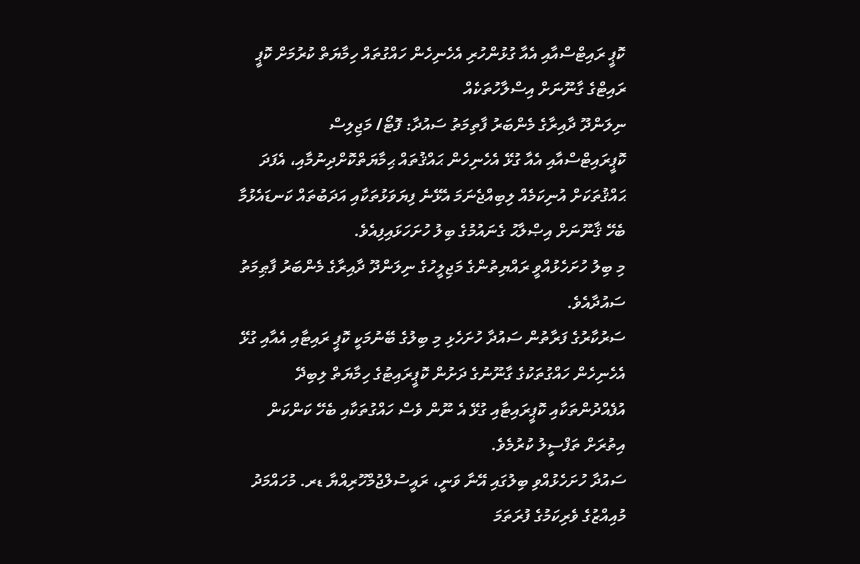ކޮޕީ ރައިޓްސްއާއި އެއާ ގުޅުންހުރި އެހެނިހެން ހައްގުތައް ހިމާޔަތް ކުރުމަށް ކޮޕީ ރައިޓްގެ ގާނޫނަށް އިސްލާހުތަކެއް
ނިލަންދޫ ދާއިރާގެ މެންބަރު ފާތިމަތު ސައުދާ: ފޮޓޯ/ މަޖިލިސް
ކޮޕީރައިޓްސްއާއި އެއާ ގުޅޭ އެހެނިހެން ޙައްޤުތައް ޙިމާޔަތްކޮށްދިނުމާއި، އެފަދަ ޙައްޤުތަކަށް އުނިކަމެއް ލިބިއްޖެނަމަ އެޅޭނެ ފިޔަވަޅުތަކާއި އަދަބުތައް ކަނޑައެޅުމާ ބެހޭ ޤާނޫނަށް އިޞްލާޙު ގެނައުމުގެ ބިލު ހުށަހަޅައިފިއެވެ.
މި ބިލު ހުށަހެޅުއްވީ ރައްޔިތުންގެ މަޖިލީހުގެ ނިލަންދޫ ދާއިރާގެ މެންބަރު ފާޠިމަތު ސައުދާއެވެ.
ސަރުކާރުގެ ފަރާތުން ސައުދާ ހުށަހެޅި މި ބިލުގެ ބޭނުމަކީ ކޮޕީ ރައިޓާއި އެއާއި ގުޅޭ އެހެނިހެން ހައްގުތަކުގެ ގާނޫނުގެ ދަށުން ކޮޕީރައިޓުގެ ހިމާޔަތް ލިބިދޭ އުފެއްދުންތަކާއި ކޮޕީރައިޓާއި ގުޅޭ އެ ނޫން ވެސް ހައްގުތަކާއި ބެހޭ ކަންކަން އިތުރަށް ތަފްސީލު ކުރުމެވެ.
ސައުދާ ހުށަހެޅުއްވި ބިލުގައި އޭނާ ވަނީ، ރައީސުލްޖުމްހޫރިއްޔާ ޑރ. މުހައްމަދު މުއިއްޒުގެ ވެރިކަމުގެ ފުރަތަމަ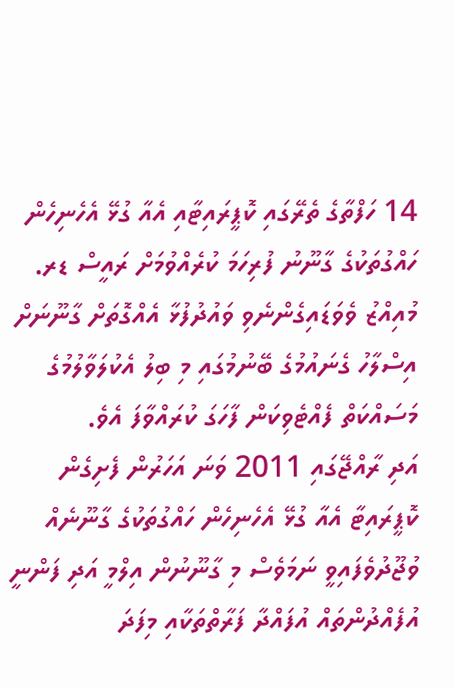14 ހަފްތާގެ ތެރޭގައި ކޮޕީރައިޓާއި އެއާ ގުޅޭ އެހެނިހެން ހައްގުތަކުގެ ގާނޫނު ފުރިހަމަ ކުރެއްވުމަށް ރައީސް ޑރ. މުއިއްޒު ވެވަޑައިގެންނެވި ވައުދުފުޅާ އެއްގޮތަށް ގާނޫނަށް އިސްލާހު ގެނައުމުގެ ބޭނުމުގައި މި ބިލު އެކުލަވާލުމުގެ މަސައްކަތް ފެއްޓެވިކަން ފާހަގަ ކުރައްވާފަ އެވެ.
އަދި ރާއްޖޭގައި 2011 ވަނަ އަހަރުން ފެށިގެން ކޮޕީރައިޓާ އެއާ ގުޅޭ އެހެނިހެން ހައްގުތަކުގެ ގާނޫނެއް ވުޖޫދުވެފައިވީ ނަމަވެސް މި ގާނޫނުން އިލްމީ އަދި ފަންނީ އުފެއްދުންތައް އުފައްދާ ފަރާތްތަކާއި މިފަދަ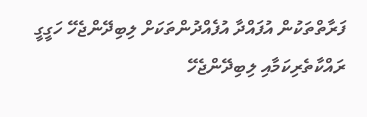ފަރާތްތަކުން އުފައްދާ އުފެއްދުންތަކަށް ލިބިދޭންޖެހޭ ހަގީގީ ރައްކާތެރިކަމާއި ލިބިދޭންޖެހޭ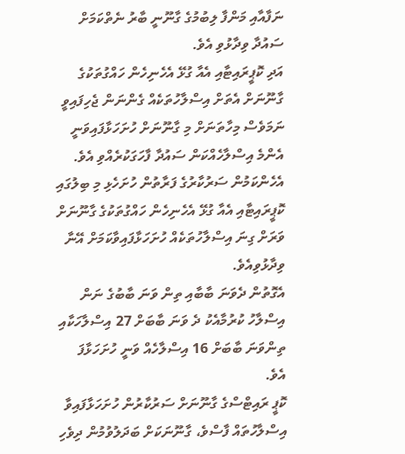ނަފާއާއި މަންފާ ލިބުމުގެ ގާނޫނީ ބާރު ނެތްކަމަށް ސައުދާ ވިދާޅުވި އެވެ.
އަދި ކޮޕީރައިޓާއި އެއާ ގުޅޭ އެހެނިހެން ހައްގުތަކުގެ ގާނޫނަށް އެތަށް އިސްލާހުތަކެއް ގެންނަން ޖެހިފައިވީ ނަމަވެސް މިހާތަނަށް މި ގާނޫނަށް ހުށަހަޅާފައިވަނީ އެންމެ އިސްލާހެއްކަން ސައުދާ ފާހަގަކުރެއްވި އެވެ.
އެހެންކަމުން ސަރުކާރުގެ ފަރާތުން ހުށަހެޅި މި ބިލުގައި ކޮޕީރައިޓާއި އެއާ ގުޅޭ އެހެނިހެން ހައްގުތަކުގެ ގާނޫނަށް ވަރަށް ގިނަ އިސްލާހުތަކެއް ހުށަހަޅާފައިވާކަމަށް އޭނާ ވިދާޅުވިއެވެ.
އެގޮތުން ދެވަނަ ބާބާއި ތިން ވަނަ ބާބުގެ ނަން އިސްލާހު ކުރުމާއެކު ދެ ވަނަ ބާބަށް 27 އިސްލާހަކާއި ތިންވަނަ ބާބަށް 16 އިސްލާހެއް ވަނީ ހުށަހަޅާފަ އެވެ.
ކޮޕީ ރައިޓްސްގެ ގާނޫނަށް ސަރުކާރުން ހުށަހަޅާފައިވާ އިސްލާހުތައް ފާސްވެ، ގާނޫނަކަށް ބަދަލުވުމުން ދިވެހި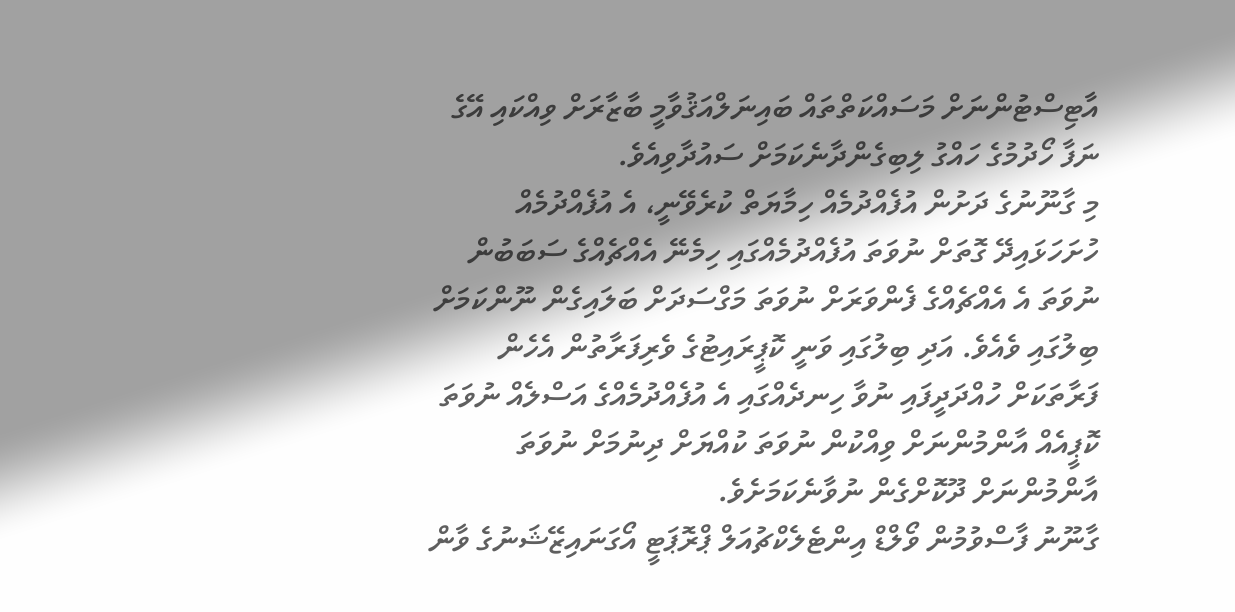އާޓިސްޓުންނަށް މަސައްކަތްތައް ބައިނަލްއަޤުވާމީ ބާޒާރަށް ވިއްކައި އޭގެ ނަފާ ހޯދުމުގެ ހައްގު ލިބިގެންދާނެކަމަށް ސައުދާވިއެވެ.
މި ގާނޫނުގެ ދަށުން އުފެއްދުމެއް ހިމާޔަތް ކުރެވޭނީ، އެ އުފެއްދުމެއް ހުށަހަޅައިދޭ ގޮތަށް ނުވަތަ އުފެއްދުމެއްގައި ހިމެނޭ އެއްޗެއްގެ ސަބަބުން ނުވަތަ އެ އެއްޗެއްގެ ފެންވަރަށް ނުވަތަ މަގްސަދަށް ބަލައިގެން ނޫންކަމަށް ބިލުގައި ވެއެވެ. އަދި ބިލުގައި ވަނީ ކޮޕީރައިޓުގެ ވެރިފަރާތުން އެހެން ފަރާތަކަށް ހުއްދަދީފައި ނުވާ ހިނދެއްގައި އެ އުފެއްދުމެއްގެ އަސްލެއް ނުވަތަ ކޮޕީއެއް އާންމުންނަށް ވިއްކުން ނުވަތަ ކުއްޔަށް ދިނުމަށް ނުވަތަ އާންމުންނަށް ދޫކޮށްގެން ނުވާނެކަމަށެވެ.
ގާނޫނު ފާސްވުމުން ވޯލްޑް އިންޓެލެކްޗުއަލް ޕްރޮޕަޓީ އޯގަނައިޒޭޝަނުގެ ވާން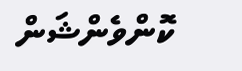ކޮންވެންޝަން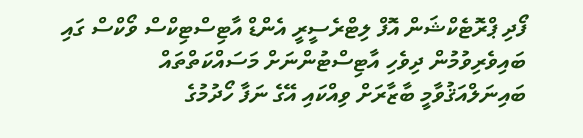ފޯދި ޕްރޮޓެކްޝަން އޮފް ލިޓްރެސީރީ އެންޑް އާޓިސްޓިކްސް ވޯކްސް ގައި ބައިވެރިވުމުން ދިވެހި އާޓިސްޓުންނަށް މަސައްކަތްތައް ބައިނަލްއަޤުވާމީ ބާޒާރަށް ވިއްކައި އޭގެ ނަފާ ހޯދުމުގެ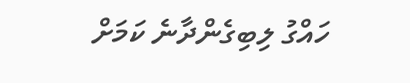ހައްގު ލިބިގެންދާނެ ކަމަށް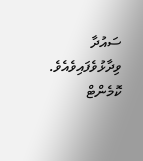ސައުދާ ވިދާޅުވެފައިވެއެވެ.
ކޮމެންޓް